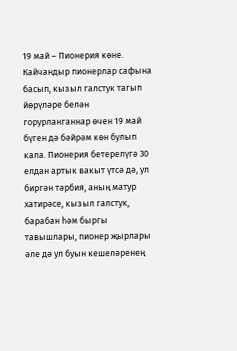19 май – Пионерия көне. Кайчандыр пионерлар сафына басып, кызыл галстук тагып йөрүләре белән горурланганнар өчен 19 май бүген дә бәйрәм көн булып кала. Пионерия бетерелүгә 30 елдан артык вакыт үтсә дә, ул биргән тәрбия, аның матур хатирәсе, кызыл галстук, барабан һәм быргы тавышлары, пионер җырлары әле дә ул буын кешеләренең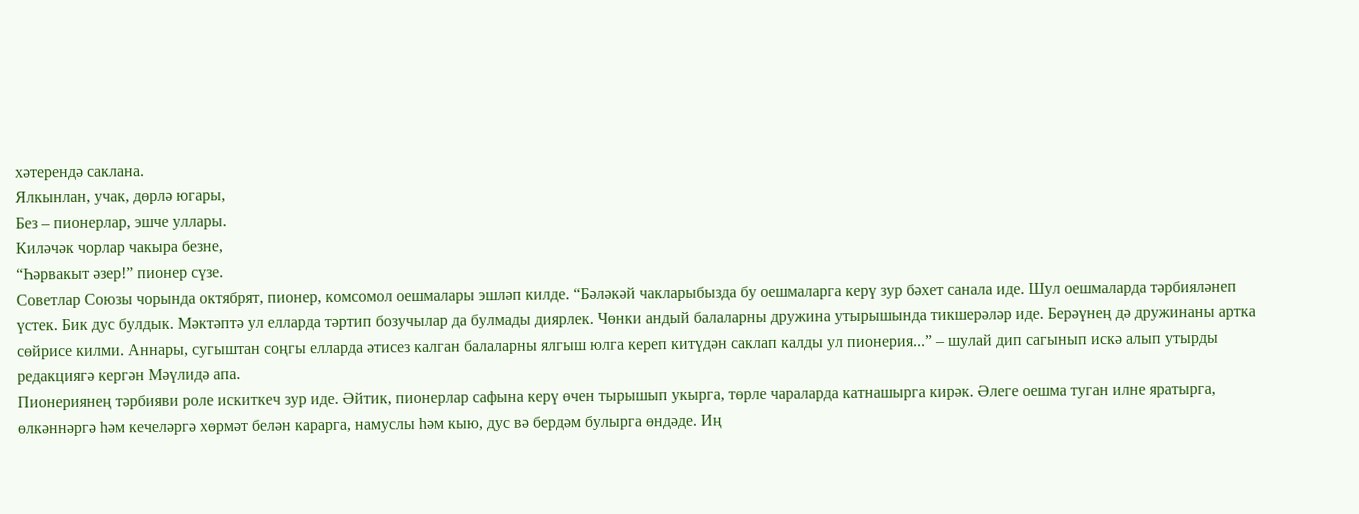хәтерендә саклана.
Ялкынлан, учак, дөрлә югары,
Без – пионерлар, эшче уллары.
Киләчәк чорлар чакыра безне,
“Һәрвакыт әзер!” пионер сүзе.
Советлар Союзы чорында октябрят, пионер, комсомол оешмалары эшләп килде. “Бәләкәй чакларыбызда бу оешмаларга керү зур бәхет санала иде. Шул оешмаларда тәрбияләнеп үстек. Бик дус булдык. Мәктәптә ул елларда тәртип бозучылар да булмады диярлек. Чөнки андый балаларны дружина утырышында тикшерәләр иде. Берәүнең дә дружинаны артка сөйрисе килми. Аннары, сугыштан соңгы елларда әтисез калган балаларны ялгыш юлга кереп китүдән саклап калды ул пионерия...” – шулай дип сагынып искә алып утырды редакциягә кергән Мәүлидә апа.
Пионериянең тәрбияви роле искиткеч зур иде. Әйтик, пионерлар сафына керү өчен тырышып укырга, төрле чараларда катнашырга кирәк. Әлеге оешма туган илне яратырга, өлкәннәргә һәм кечеләргә хөрмәт белән карарга, намуслы һәм кыю, дус вә бердәм булырга өндәде. Иң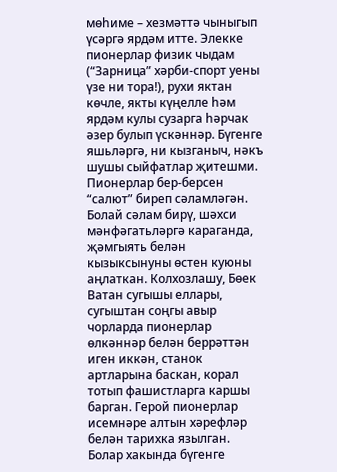мөһиме – хезмәттә чыныгып үсәргә ярдәм итте. Элекке пионерлар физик чыдам (“Зарница” хәрби-спорт уены үзе ни тора!), рухи яктан көчле, якты күңелле һәм ярдәм кулы сузарга һәрчак әзер булып үскәннәр. Бүгенге яшьләргә, ни кызганыч, нәкъ шушы сыйфатлар җитешми.
Пионерлар бер-берсен “салют” биреп сәламләгән. Болай сәлам бирү, шәхси мәнфәгатьләргә караганда, җәмгыять белән кызыксынуны өстен куюны аңлаткан. Колхозлашу, Бөек Ватан сугышы еллары, сугыштан соңгы авыр чорларда пионерлар өлкәннәр белән беррәттән иген иккән, станок артларына баскан, корал тотып фашистларга каршы барган. Герой пионерлар исемнәре алтын хәрефләр белән тарихка язылган. Болар хакында бүгенге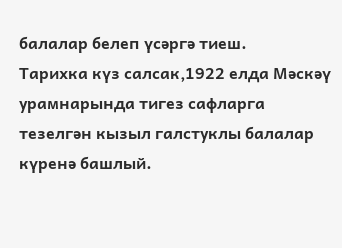балалар белеп үсәргә тиеш.
Тарихка күз салсак,1922 елда Мәскәү урамнарында тигез сафларга тезелгән кызыл галстуклы балалар күренә башлый.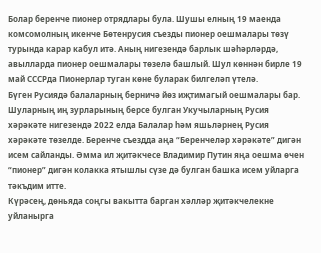Болар беренче пионер отрядлары була. Шушы елның 19 маенда комсомолның икенче Бөтенрусия съезды пионер оешмалары төзү турында карар кабул итә. Аның нигезендә барлык шәһәрләрдә, авылларда пионер оешмалары төзелә башлый. Шул көннән бирле 19 май СССРда Пионерлар туган көне буларак билгеләп үтелә.
Бүген Русиядә балаларның берничә йөз иҗтимагый оешмалары бар. Шуларның иң зурларының берсе булган Укучыларның Русия хәрәкәте нигезендә 2022 елда Балалар һәм яшьләрнең Русия хәрәкәте төзелде. Беренче съездда аңа “Беренчеләр хәрәкәте” дигән исем сайланды. Әмма ил җитәкчесе Владимир Путин яңа оешма өчен “пионер” дигән колакка ятышлы сүзе дә булган башка исем уйларга тәкъдим итте.
Күрәсең, дөньяда соңгы вакытта барган хәлләр җитәкчелекне уйланырга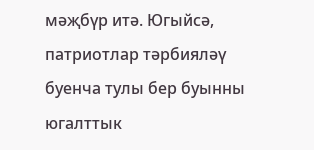мәҗбүр итә. Югыйсә, патриотлар тәрбияләү буенча тулы бер буынны югалттык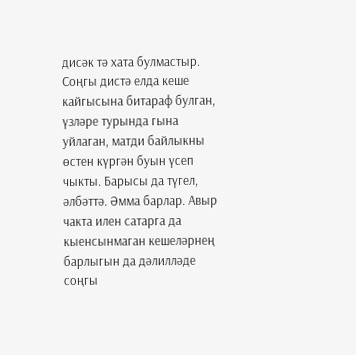дисәк тә хата булмастыр. Соңгы дистә елда кеше кайгысына битараф булган, үзләре турында гына уйлаган, матди байлыкны өстен күргән буын үсеп чыкты. Барысы да түгел, әлбәттә. Әмма барлар. Авыр чакта илен сатарга да кыенсынмаган кешеләрнең барлыгын да дәлилләде соңгы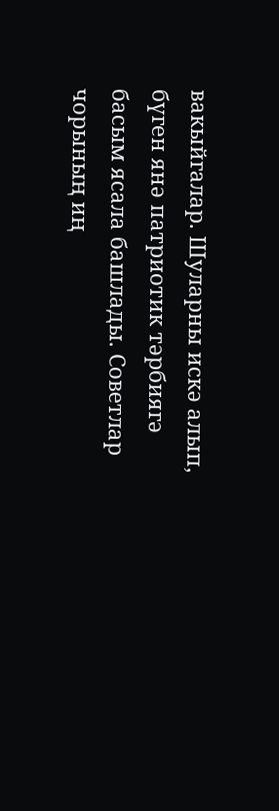вакыйгалар. Шуларны искә алып, бүген янә патриотик тәрбиягә басым ясала башлады. Советлар чорының иң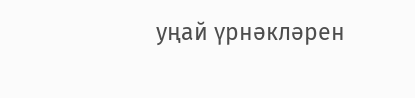уңай үрнәкләрен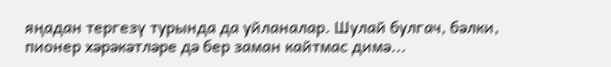яңадан тергезү турында да уйланалар. Шулай булгач, бәлки, пионер хәрәкәтләре дә бер заман кайтмас димә...